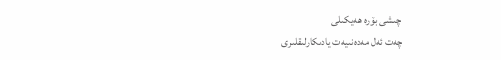چىشى بۆرە ھەيكىلى
چەت ئەل مەدەنىيەت يادىكارلىقلىرى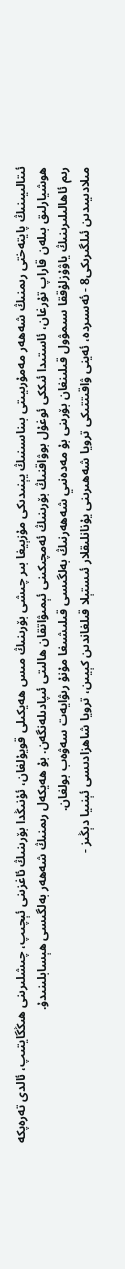ئىتالىيىنىڭ پايتەختى رىمنىڭ شەھەر مەمۇرىيىتى بىناسىنىڭ يېنىدىكى مۇزېيغا بىر چىشى بۆرىنىڭ مىس ھەيكىلى قويۇلغان، ئۇنىڭدا بۆرىنىڭ ئاغزىنى ئېچىپ، چىشلىرىنى ھىڭگايتىپ، ئالدى تەرەپكە ھوشيارلىق بىلەن قاراپ تۇرغان، ئاستىدا ئىككى ئوغۇل بوۋاقنىڭ بۆرىنىڭ ئەمچىكىنى ئېمىۋاتقان ھالىتى ئىپادىلەنگەن. بۇ ھەيكەل رىمنىڭ شەھەر بەلگىسى ھېسابلىنىدۇ.
رىم ئاھالىلىرىنىڭ ياۋۇزلۇققا سىمۋول قىلىنغان بۆرىنى بۇ مەدەنىي شەھەرنىڭ بەلگىسى قىلىشىغا مۇنۇ رىۋايەت سەۋەب بولغان.
مىلادىيىدىن ئىلگىرىكى8 - ئەسىردە، ئەينى ۋاقىتتىكى ترويا شەھىرىنى يۇنانلىقلار ئىستېلا قىلغاندىن كېيىن، ترويا شاھزادىسى ئېنىيا دېڭىز -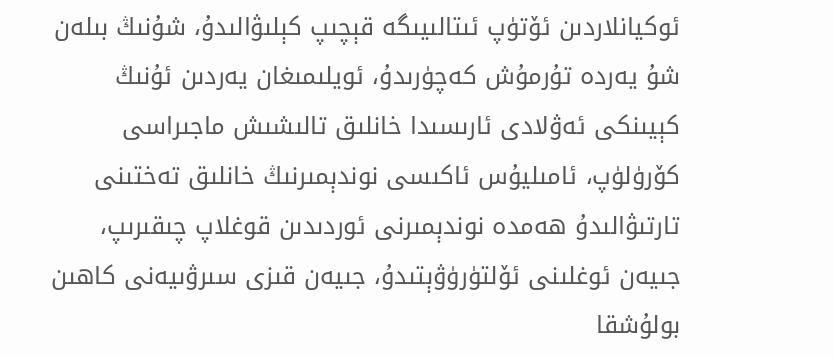ئوكيانلاردىن ئۆتۈپ ئىتالىيىگە قېچىپ كېلىۋالىدۇ، شۇنىڭ بىلەن شۇ يەردە تۇرمۇش كەچۈرىدۇ، ئويلىمىغان يەردىن ئۇنىڭ كېيىنكى ئەۋلادى ئارىسىدا خانلىق تالىشىش ماجىراسى كۆرۈلۈپ، ئامىليۇس ئاكىسى نوندېمىرنىڭ خانلىق تەختىنى تارتىۋالىدۇ ھەمدە نوندېمىرنى ئوردىدىن قوغلاپ چىقىرىپ، جىيەن ئوغلىنى ئۆلتۈرۈۋېتىدۇ، جىيەن قىزى سىرۋىيەنى كاھىن بولۇشقا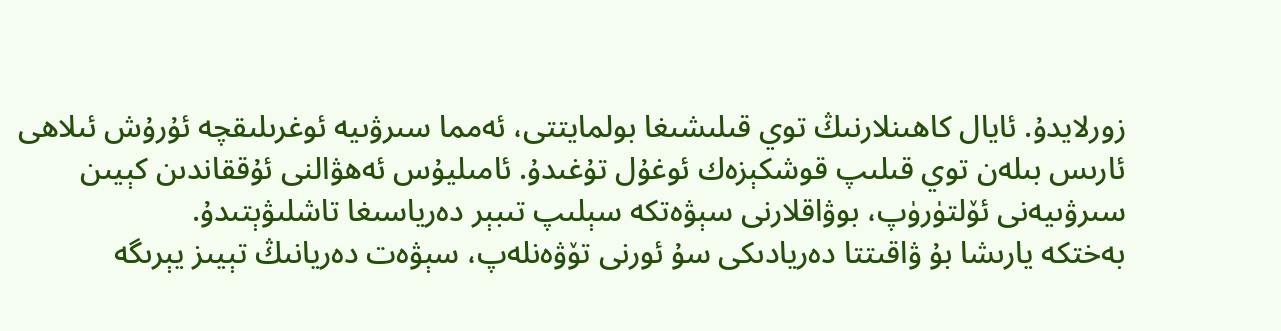زورلايدۇ. ئايال كاھىنلارنىڭ توي قىلىشىغا بولمايتتى، ئەمما سىرۋىيە ئوغرىلىقچە ئۇرۇش ئىلاھى ئارىس بىلەن توي قىلىپ قوشكېزەك ئوغۇل تۇغىدۇ. ئامىليۇس ئەھۋالنى ئۇققاندىن كېيىن سىرۋىيەنى ئۆلتۈرۈپ، بوۋاقلارنى سېۋەتكە سېلىپ تىبېر دەرياسىغا تاشلىۋېتىدۇ.
بەختكە يارىشا بۇ ۋاقىتتا دەريادىكى سۇ ئورنى تۆۋەنلەپ، سېۋەت دەريانىڭ تېيىز يېرىگە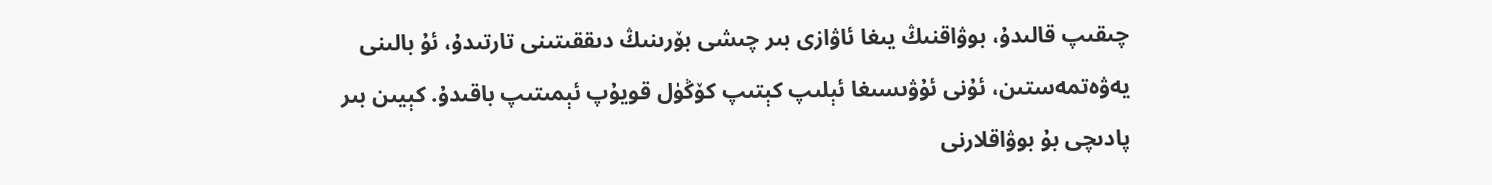چىقىپ قالىدۇ، بوۋاقنىڭ يىغا ئاۋازى بىر چىشى بۆرىنىڭ دىققىتىنى تارتىدۇ، ئۇ بالىنى يەۋەتمەستىن، ئۇنى ئۇۋىسىغا ئېلىپ كېتىپ كۆڭۈل قويۇپ ئېمىتىپ باقىدۇ. كېيىن بىر پادىچى بۇ بوۋاقلارنى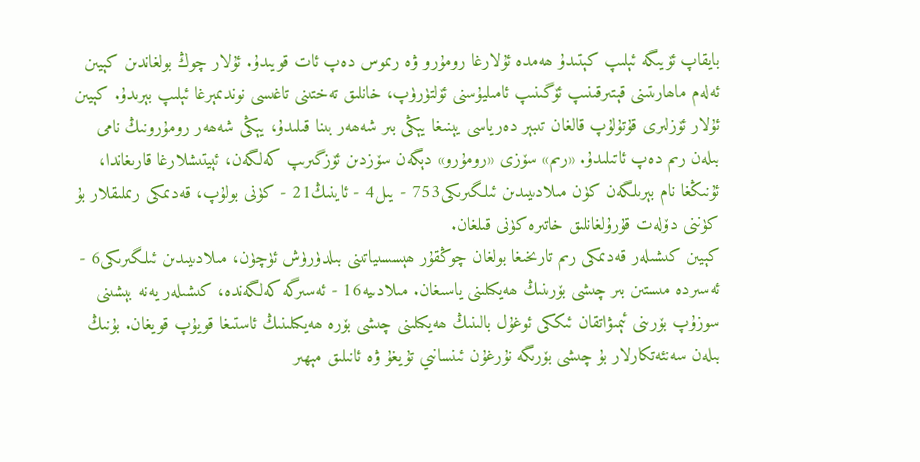بايقاپ ئۆيىگە ئېلىپ كېتىدۇ ھەمدە ئۇلارغا رومۇرو ۋە رىموس دەپ ئات قويىدۇ. ئۇلار چوڭ بولغاندىن كېيىن ئەلەم ماھارىتىنى قېتىرقىنىپ ئۆگىنىپ ئامىليۇسنى ئۆلتۈرۈپ، خانلىق تەختىنى تاغىسى نوندىمېرغا ئېلىپ بېرىدۇ. كېيىن ئۇلار ئۆزلىرى قۇتۇلۇپ قالغان تىبېر دەرياسى يېنىغا يېڭى بىر شەھەر بىنا قىلىدۇ، يېڭى شەھەر رومۇرونىڭ نامى بىلەن رىم دەپ ئاتىلىدۇ. «رىم» سۆزى «رومۇرو» دېگەن سۆزدىن ئۆزگىرىپ كەلگەن، ئېيتىشلارغا قارىغاندا، ئۇنىڭغا نام بېرىلگەن كۈن مىلادىيىدىن ئىلگىرىكى753 - يىل4 - ئاينىڭ21 - كۈنى بولۇپ، قەدىمكى رىملىقلار بۇ كۈننى دۆلەت قۇرۇلغانلىق خاتىرە كۈنى قىلغان.
كېيىن كىشىلەر قەدىمكى رىم تارىخىغا بولغان چوڭقۇر ھېسسىياتىنى بىلدۈرۈش ئۈچۈن، مىلادىيىدىن ئىلگىرىكى6 - ئەسىردە مىستىن بىر چىشى بۆرىنىڭ ھەيكىلىنى ياسىغان. مىلادىيە16 - ئەسىرگە كەلگەندە، كىشىلەر يەنە بېشىنى سوزۇپ بۆرىنى ئېمىۋاتقان ئىككى ئوغۇل بالىنىڭ ھەيكىلىنى چىشى بۆرە ھەيكىلىنىڭ ئاستىغا قويۇپ قويغان. بۇنىڭ بىلەن سەنئەتكارلار بۇ چىشى بۆرىگە نۇرغۇن ئىنسانىي تۇيغۇ ۋە ئانىلىق مېھىر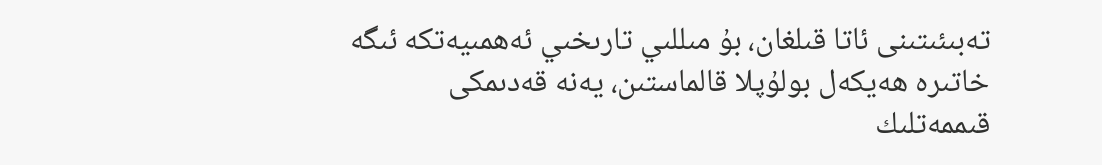تەبىئىتىنى ئاتا قىلغان، بۇ مىللىي تارىخىي ئەھمىيەتكە ئىگە خاتىرە ھەيكەل بولۇپلا قالماستىن، يەنە قەدىمكى قىممەتلىك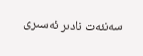سەنئەت نادىر ئەسىرى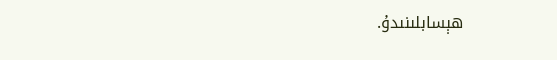ھېسابلىنىدۇ.